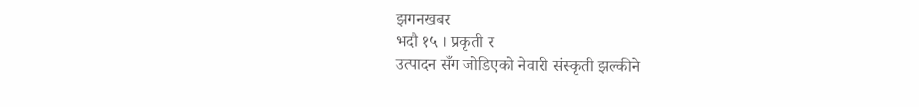झगनखबर
भदौ १५ । प्रकृती र
उत्पादन सँग जोडिएको नेवारी संस्कृती झल्कीने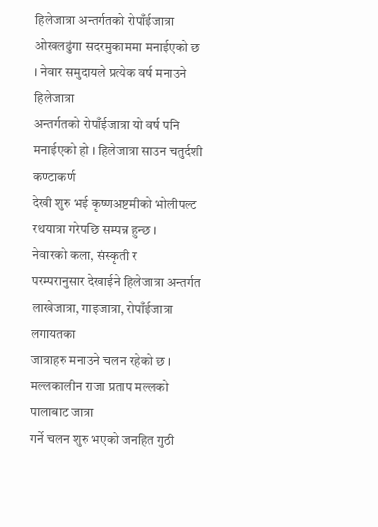हिलेजात्रा अन्तर्गतको रोपाँईजात्रा
ओखलढुंगा सदरमुकाममा मनाईएको छ । नेवार समुदायले प्रत्येक वर्ष मनाउने हिलेजात्रा
अन्तर्गतको रोपाँईजात्रा यो वर्ष पनि मनाईएको हो । हिलेजात्रा साउन चतुर्दशी कण्टाकर्ण
देखी शुरु भई कृष्णअष्टमीको भोलीपल्ट रथयात्रा गरेपछि सम्पन्न हुन्छ ।
नेवारको कला, संस्कृती र
परम्परानुसार देखाईने हिलेजात्रा अन्तर्गत लाखेजात्रा, गाइजात्रा, रोपाँईजात्रा लगायतका
जात्राहरु मनाउने चलन रहेको छ । मल्लकालीन राजा प्रताप मल्लको पालाबाट जात्रा
गर्ने चलन शुरु भएको जनहित गुठी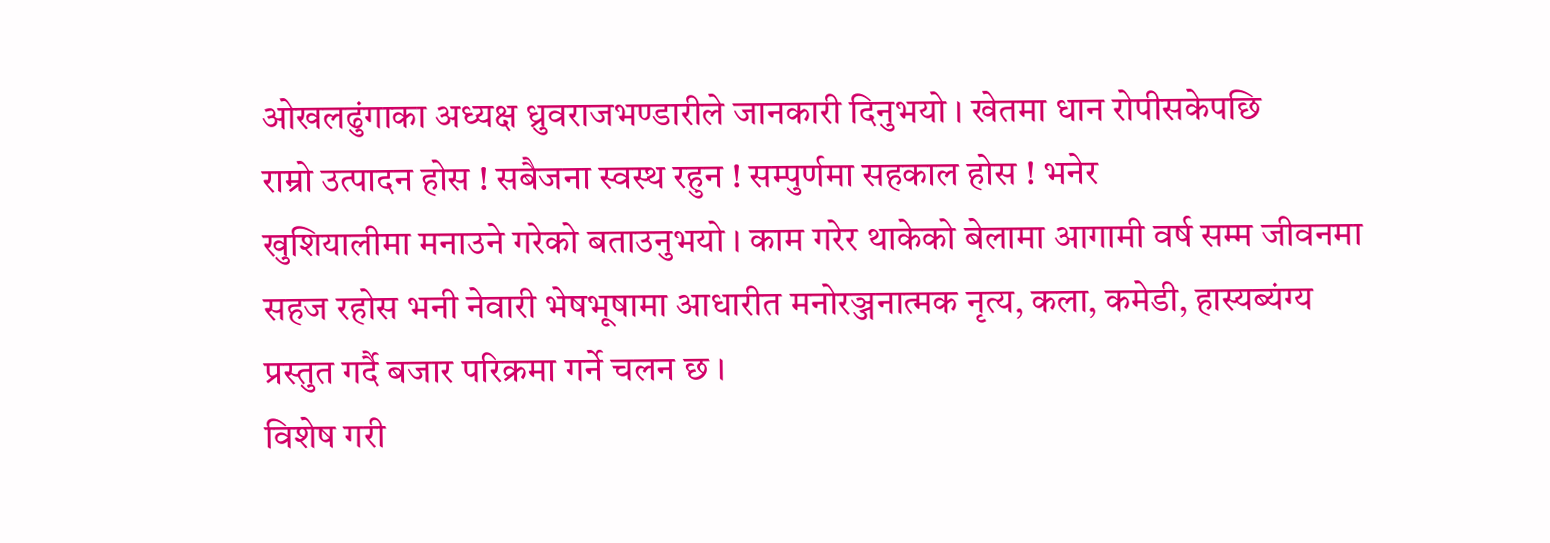ओखलढुंगाका अध्यक्ष ध्रुवराजभण्डारीले जानकारी दिनुभयो । खेतमा धान रोपीसकेपछि
राम्रो उत्पादन होस ! सबैजना स्वस्थ रहुन ! सम्पुर्णमा सहकाल होस ! भनेर
खुशियालीमा मनाउने गरेको बताउनुभयो । काम गरेर थाकेको बेलामा आगामी वर्ष सम्म जीवनमा
सहज रहोस भनी नेवारी भेषभूषामा आधारीत मनोरञ्जनात्मक नृत्य, कला, कमेडी, हास्यब्यंग्य
प्रस्तुत गर्दै बजार परिक्रमा गर्ने चलन छ ।
विशेष गरी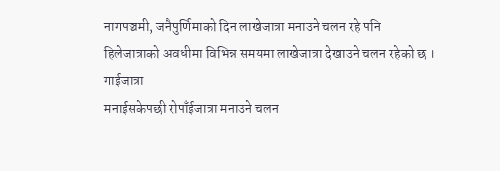नागपञ्चमी, जनैपुर्णिमाको दिन लाखेजात्रा मनाउने चलन रहे पनि
हिलेजात्राको अवधीमा विभिन्न समयमा लाखेजात्रा देखाउने चलन रहेको छ । गाईजात्रा
मनाईसकेपछी रोपाँईजात्रा मनाउने चलन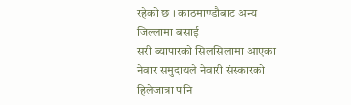रहेको छ । काठमाण्डौबाट अन्य जिल्लामा बसाई
सरी ब्यापारको सिलसिलामा आएका नेवार समुदायले नेवारी संस्कारको हिलेजात्रा पनि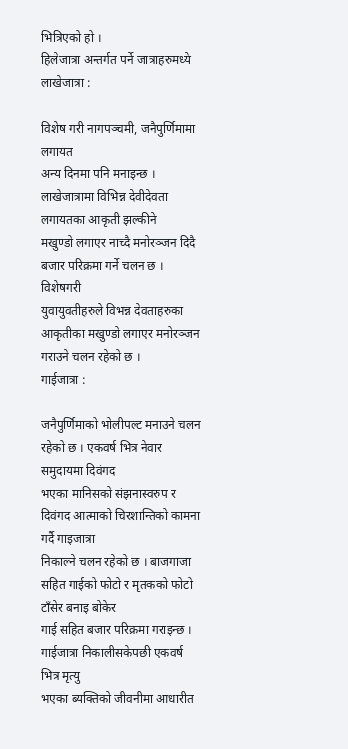भित्रिएको हो ।
हिलेजात्रा अन्तर्गत पर्ने जात्राहरुमध्ये
लाखेजात्रा :

विशेष गरी नागपञ्चमी, जनैपुर्णिमामा लगायत
अन्य दिनमा पनि मनाइन्छ । लाखेजात्रामा विभिन्न देवीदेवता लगायतका आकृती झल्कीने
मखुण्डो लगाएर नाच्दै मनोरञ्जन दिदै बजार परिक्रमा गर्ने चलन छ । विशेषगरी
युवायुवतीहरुले विभन्न देवताहरुका आकृतीका मखुण्डो लगाएर मनोरञ्जन गराउने चलन रहेको छ ।
गाईजात्रा :

जनैपुर्णिमाको भोलीपल्ट मनाउने चलन रहेको छ । एकवर्ष भित्र नेवार समुदायमा दिवंगद
भएका मानिसको संझनास्वरुप र दिवंगद आत्माको चिरशान्तिको कामना गर्दै गाइजात्रा
निकाल्ने चलन रहेको छ । बाजगाजा सहित गाईको फोटो र मृतकको फोटो टाँसेर बनाइ बोकेर
गाई सहित बजार परिक्रमा गराइन्छ । गाईजात्रा निकालीसकेपछी एकवर्ष भित्र मृत्यु
भएका ब्यक्तिको जीवनीमा आधारीत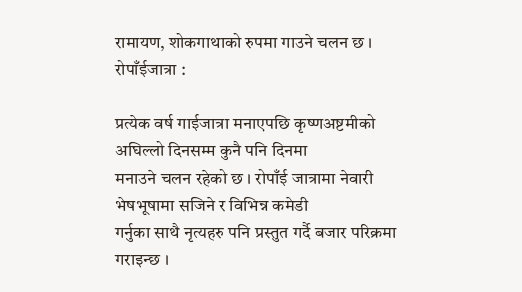रामायण, शोकगाथाको रुपमा गाउने चलन छ ।
रोपाँईजात्रा :

प्रत्येक वर्ष गाईजात्रा मनाएपछि कृष्णअष्टमीको अघिल्लो दिनसम्म कुनै पनि दिनमा
मनाउने चलन रहेको छ । रोपाँई जात्रामा नेवारी भेषभूषामा सजिने र विभिन्न कमेडी
गर्नुका साथै नृत्यहरु पनि प्रस्तुत गर्दै बजार परिक्रमा गराइन्छ ।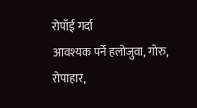रोपाँई गर्दा
आवश्यक पर्ने हलोजुवा, गोरु, रोपाहार,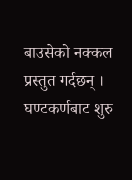बाउसेको नक्कल
प्रस्तुत गर्दछन् ।
घण्टकर्णबाट शुरु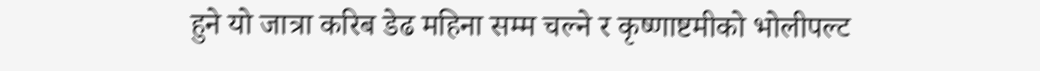हुने यो जात्रा करिब डेढ महिना सम्म चल्ने र कृष्णाष्टमीको भोलीपल्ट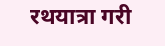रथयात्रा गरी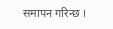समापन गरिन्छ ।